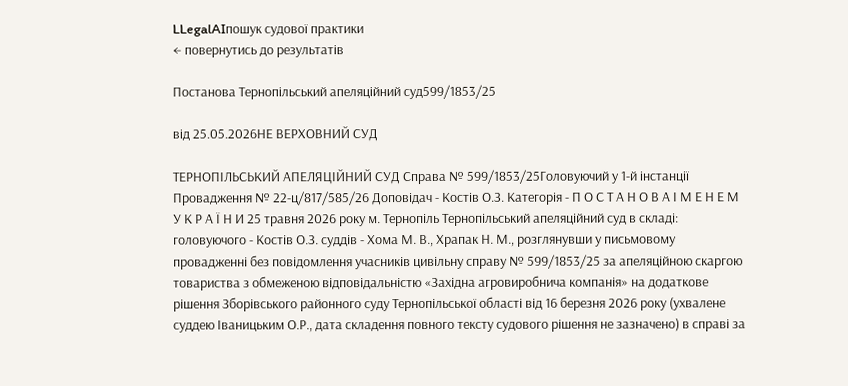LLegalAIпошук судової практики
← повернутись до результатів

Постанова Тернопільський апеляційний суд599/1853/25

від 25.05.2026НЕ ВЕРХОВНИЙ СУД

ТЕРНОПІЛЬСЬКИЙ АПЕЛЯЦІЙНИЙ СУД Справа № 599/1853/25Головуючий у 1-й інстанції Провадження № 22-ц/817/585/26 Доповідач - Костів О.З. Категорія - П О С Т А Н О В А І М Е Н Е М У К Р А Ї Н И 25 травня 2026 року м. Тернопіль Тернопільський апеляційний суд в складі: головуючого - Костів О.З. суддів - Хома М. В., Храпак Н. М., розглянувши у письмовому провадженні без повідомлення учасників цивільну справу № 599/1853/25 за апеляційною скаргою товариства з обмеженою відповідальністю «Західна агровиробнича компанія» на додаткове рішення Зборівського районного суду Тернопільської області від 16 березня 2026 року (ухвалене суддею Іваницьким О.Р., дата складення повного тексту судового рішення не зазначено) в справі за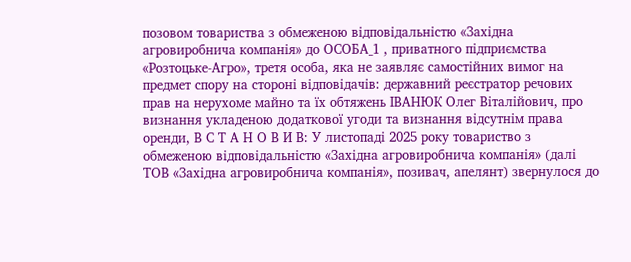позовом товариства з обмеженою відповідальністю «Західна агровиробнича компанія» до ОСОБА_1 , приватного підприємства «Розтоцьке-Агро», третя особа, яка не заявляє самостійних вимог на предмет спору на стороні відповідачів: державний реєстратор речових прав на нерухоме майно та їх обтяжень ІВАНЮК Олег Віталійович, про визнання укладеною додаткової угоди та визнання відсутнім права оренди, В С Т А Н О В И В: У листопаді 2025 року товариство з обмеженою відповідальністю «Західна агровиробнича компанія» (далі ТОВ «Західна агровиробнича компанія», позивач, апелянт) звернулося до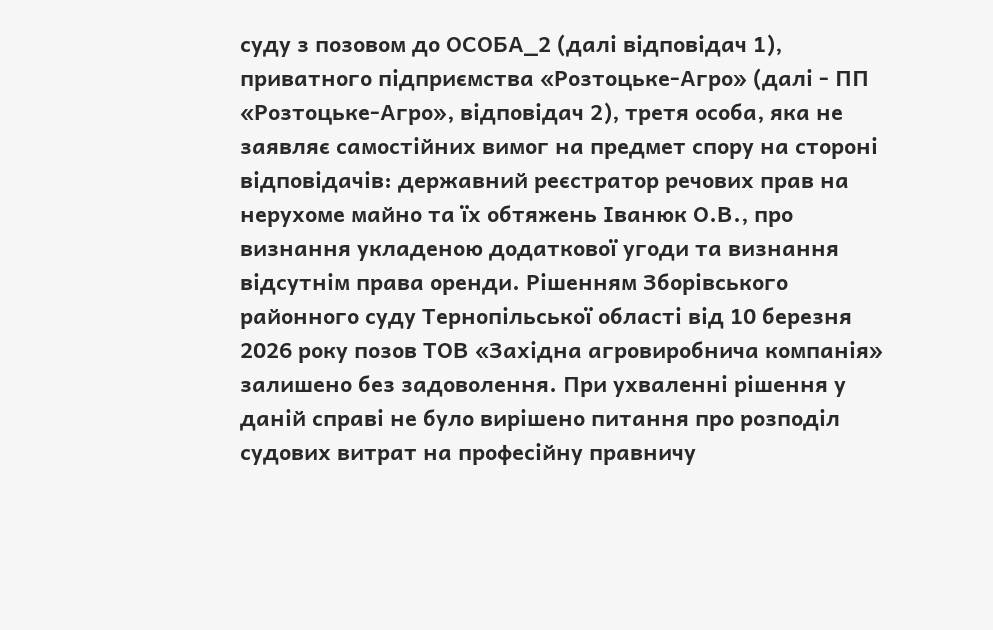суду з позовом до ОСОБА_2 (далі відповідач 1), приватного підприємства «Розтоцьке-Агро» (далі - ПП «Розтоцьке-Агро», відповідач 2), третя особа, яка не заявляє самостійних вимог на предмет спору на стороні відповідачів: державний реєстратор речових прав на нерухоме майно та їх обтяжень Іванюк О.В., про визнання укладеною додаткової угоди та визнання відсутнім права оренди. Рішенням Зборівського районного суду Тернопільської області від 10 березня 2026 року позов ТОВ «Західна агровиробнича компанія» залишено без задоволення. При ухваленні рішення у даній справі не було вирішено питання про розподіл судових витрат на професійну правничу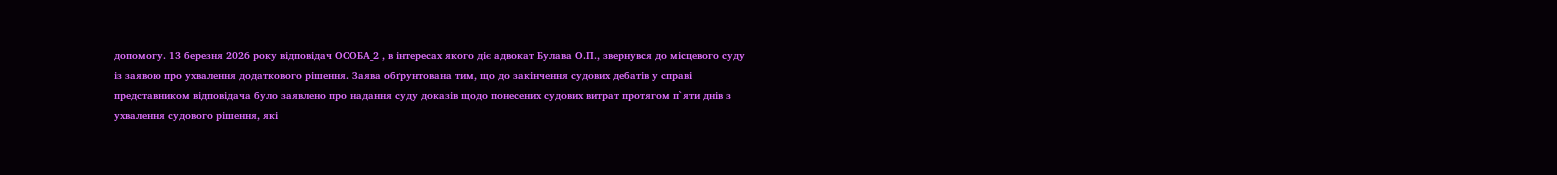допомогу. 13 березня 2026 року відповідач ОСОБА_2 , в інтересах якого діє адвокат Булава О.П., звернувся до місцевого суду із заявою про ухвалення додаткового рішення. Заява обґрунтована тим, що до закінчення судових дебатів у справі представником відповідача було заявлено про надання суду доказів щодо понесених судових витрат протягом п`яти днів з ухвалення судового рішення, які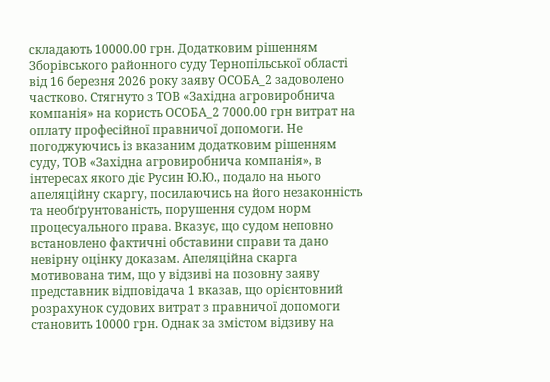складають 10000.00 грн. Додатковим рішенням Зборівського районного суду Тернопільської області від 16 березня 2026 року заяву ОСОБА_2 задоволено частково. Стягнуто з ТОВ «Західна агровиробнича компанія» на користь ОСОБА_2 7000.00 грн витрат на оплату професійної правничої допомоги. Не погоджуючись із вказаним додатковим рішенням суду, ТОВ «Західна агровиробнича компанія», в інтересах якого діє Русин Ю.Ю., подало на нього апеляційну скаргу, посилаючись на його незаконність та необґрунтованість, порушення судом норм процесуального права. Вказує, що судом неповно встановлено фактичні обставини справи та дано невірну оцінку доказам. Апеляційна скарга мотивована тим, що у відзиві на позовну заяву представник відповідача 1 вказав, що орієнтовний розрахунок судових витрат з правничої допомоги становить 10000 грн. Однак за змістом відзиву на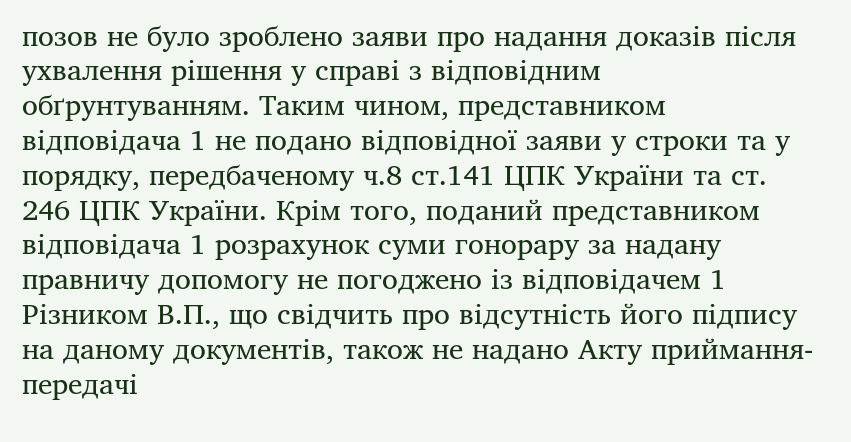позов не було зроблено заяви про надання доказів після ухвалення рішення у справі з відповідним обґрунтуванням. Таким чином, представником відповідача 1 не подано відповідної заяви у строки та у порядку, передбаченому ч.8 ст.141 ЦПК України та ст. 246 ЦПК України. Крім того, поданий представником відповідача 1 розрахунок суми гонорару за надану правничу допомогу не погоджено із відповідачем 1 Різником В.П., що свідчить про відсутність його підпису на даному документів, також не надано Акту приймання-передачі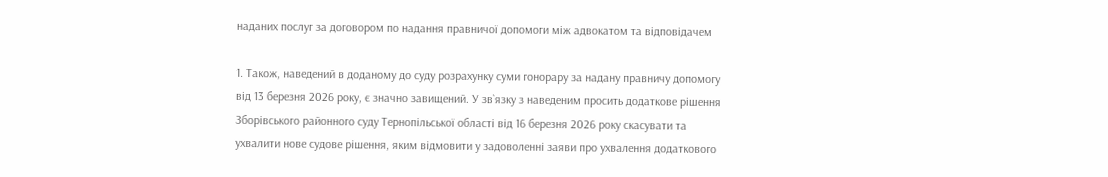наданих послуг за договором по надання правничої допомоги між адвокатом та відповідачем

1. Також, наведений в доданому до суду розрахунку суми гонорару за надану правничу допомогу від 13 березня 2026 року, є значно завищений. У зв`язку з наведеним просить додаткове рішення Зборівського районного суду Тернопільської області від 16 березня 2026 року скасувати та ухвалити нове судове рішення, яким відмовити у задоволенні заяви про ухвалення додаткового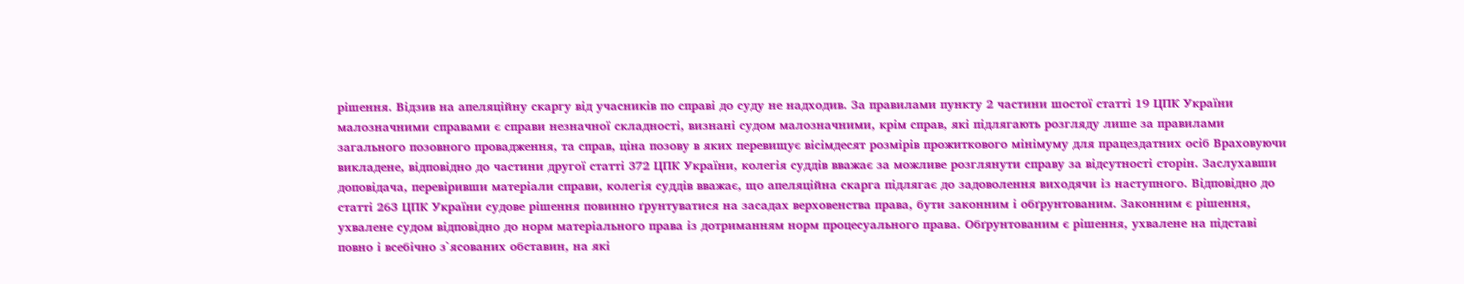рішення. Відзив на апеляційну скаргу від учасників по справі до суду не надходив. За правилами пункту 2 частини шостої статті 19 ЦПК України малозначними справами є справи незначної складності, визнані судом малозначними, крім справ, які підлягають розгляду лише за правилами загального позовного провадження, та справ, ціна позову в яких перевищує вісімдесят розмірів прожиткового мінімуму для працездатних осіб Враховуючи викладене, відповідно до частини другої статті 372 ЦПК України, колегія суддів вважає за можливе розглянути справу за відсутності сторін. Заслухавши доповідача, перевіривши матеріали справи, колегія суддів вважає, що апеляційна скарга підлягає до задоволення виходячи із наступного. Відповідно до статті 263 ЦПК України судове рішення повинно ґрунтуватися на засадах верховенства права, бути законним і обґрунтованим. Законним є рішення, ухвалене судом відповідно до норм матеріального права із дотриманням норм процесуального права. Обґрунтованим є рішення, ухвалене на підставі повно і всебічно з`ясованих обставин, на які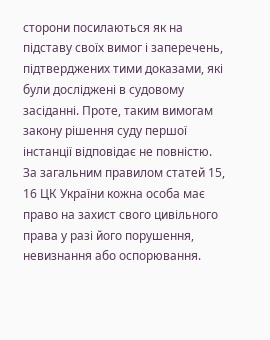сторони посилаються як на підставу своїх вимог і заперечень, підтверджених тими доказами, які були досліджені в судовому засіданні. Проте, таким вимогам закону рішення суду першої інстанції відповідає не повністю. За загальним правилом статей 15, 16 ЦК України кожна особа має право на захист свого цивільного права у разі його порушення, невизнання або оспорювання.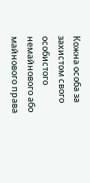Кожна особа за захистом свого особистого немайнового або майнового права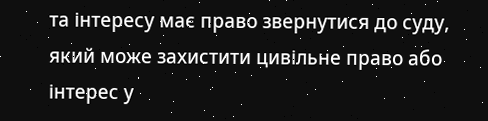та інтересу має право звернутися до суду, який може захистити цивільне право або інтерес у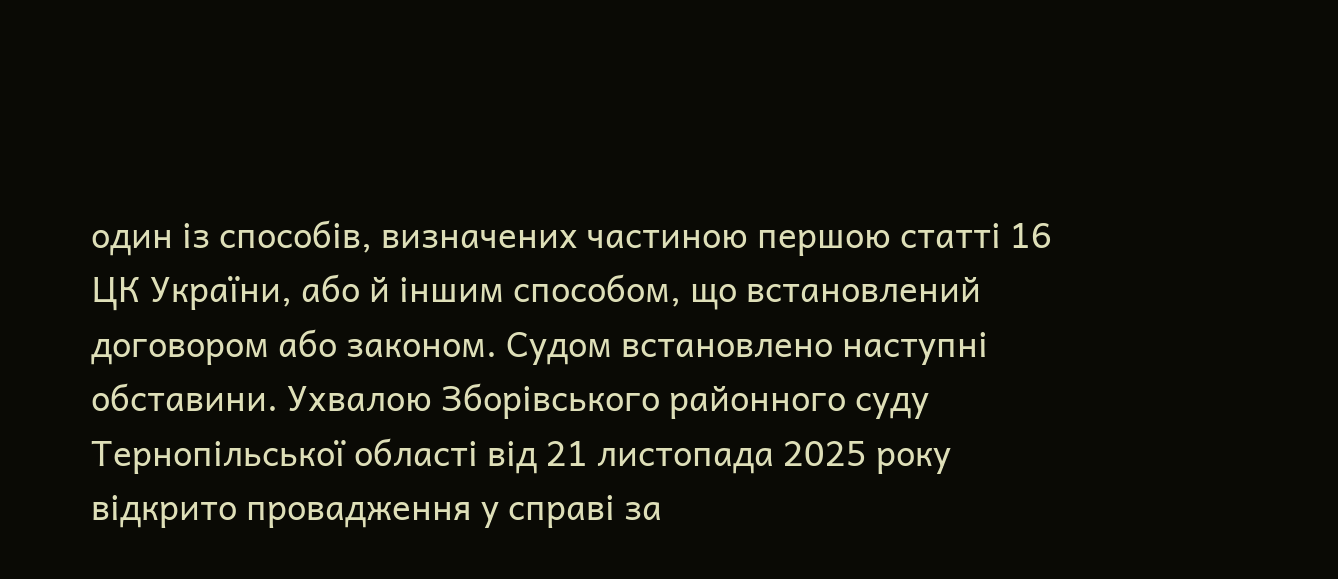один із способів, визначених частиною першою статті 16 ЦК України, або й іншим способом, що встановлений договором або законом. Судом встановлено наступні обставини. Ухвалою Зборівського районного суду Тернопільської області від 21 листопада 2025 року відкрито провадження у справі за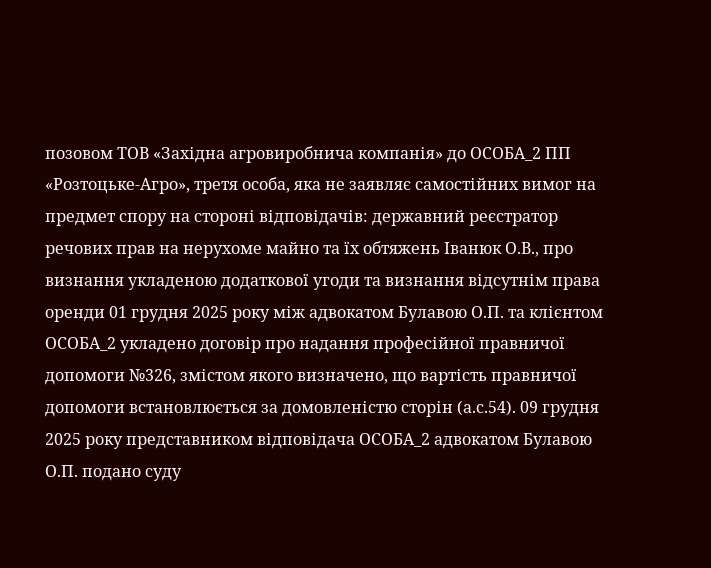позовом ТОВ «Західна агровиробнича компанія» до ОСОБА_2 ПП «Розтоцьке-Агро», третя особа, яка не заявляє самостійних вимог на предмет спору на стороні відповідачів: державний реєстратор речових прав на нерухоме майно та їх обтяжень Іванюк О.В., про визнання укладеною додаткової угоди та визнання відсутнім права оренди 01 грудня 2025 року між адвокатом Булавою О.П. та клієнтом ОСОБА_2 укладено договір про надання професійної правничої допомоги №326, змістом якого визначено, що вартість правничої допомоги встановлюється за домовленістю сторін (а.с.54). 09 грудня 2025 року представником відповідача ОСОБА_2 адвокатом Булавою О.П. подано суду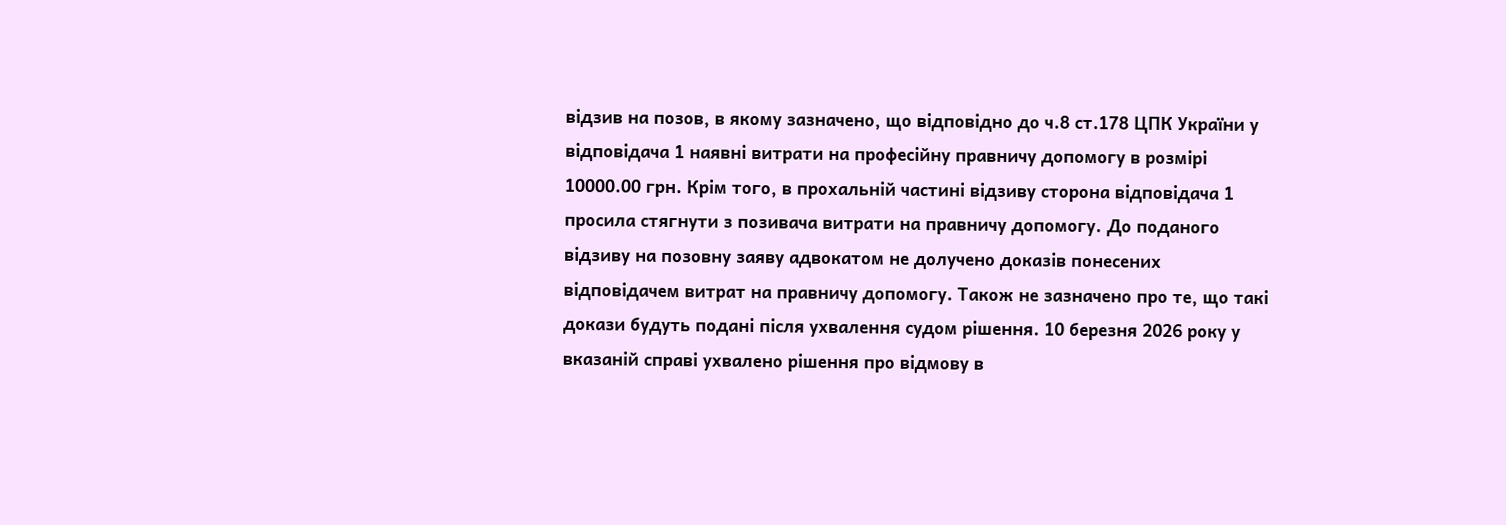відзив на позов, в якому зазначено, що відповідно до ч.8 ст.178 ЦПК України у відповідача 1 наявні витрати на професійну правничу допомогу в розмірі 10000.00 грн. Крім того, в прохальній частині відзиву сторона відповідача 1 просила стягнути з позивача витрати на правничу допомогу. До поданого відзиву на позовну заяву адвокатом не долучено доказів понесених відповідачем витрат на правничу допомогу. Також не зазначено про те, що такі докази будуть подані після ухвалення судом рішення. 10 березня 2026 року у вказаній справі ухвалено рішення про відмову в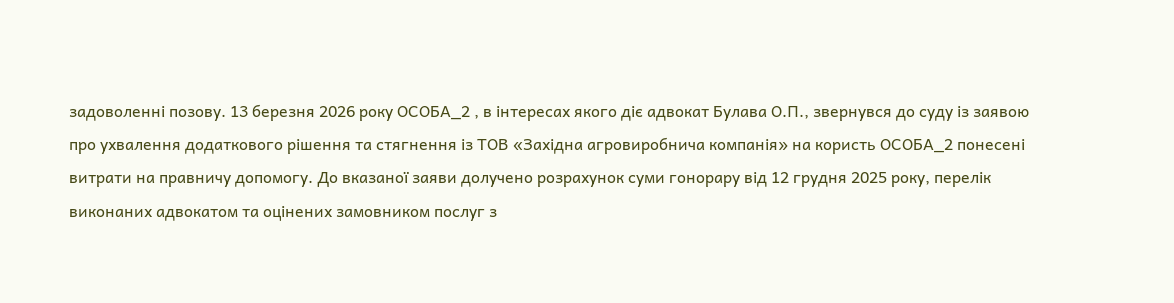задоволенні позову. 13 березня 2026 року ОСОБА_2 , в інтересах якого діє адвокат Булава О.П., звернувся до суду із заявою про ухвалення додаткового рішення та стягнення із ТОВ «Західна агровиробнича компанія» на користь ОСОБА_2 понесені витрати на правничу допомогу. До вказаної заяви долучено розрахунок суми гонорару від 12 грудня 2025 року, перелік виконаних адвокатом та оцінених замовником послуг з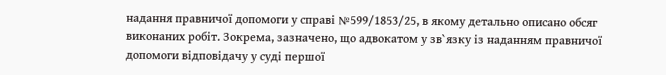надання правничої допомоги у справі №599/1853/25, в якому детально описано обсяг виконаних робіт. Зокрема, зазначено, що адвокатом у зв`язку із наданням правничої допомоги відповідачу у суді першої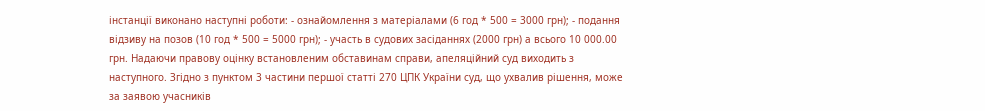інстанції виконано наступні роботи: - ознайомлення з матеріалами (6 год * 500 = 3000 грн); - подання відзиву на позов (10 год * 500 = 5000 грн); - участь в судових засіданнях (2000 грн) а всього 10 000.00 грн. Надаючи правову оцінку встановленим обставинам справи, апеляційний суд виходить з наступного. Згідно з пунктом 3 частини першої статті 270 ЦПК України суд, що ухвалив рішення, може за заявою учасників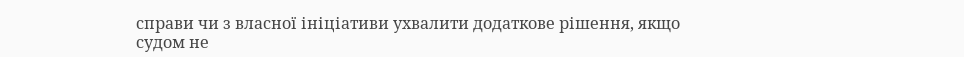справи чи з власної ініціативи ухвалити додаткове рішення, якщо судом не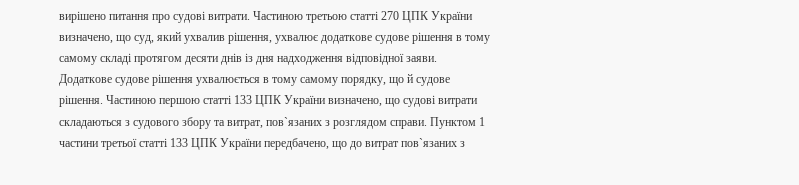вирішено питання про судові витрати. Частиною третьою статті 270 ЦПК України визначено, що суд, який ухвалив рішення, ухвалює додаткове судове рішення в тому самому складі протягом десяти днів із дня надходження відповідної заяви. Додаткове судове рішення ухвалюється в тому самому порядку, що й судове рішення. Частиною першою статті 133 ЦПК України визначено, що судові витрати складаються з судового збору та витрат, пов`язаних з розглядом справи. Пунктом 1 частини третьої статті 133 ЦПК України передбачено, що до витрат пов`язаних з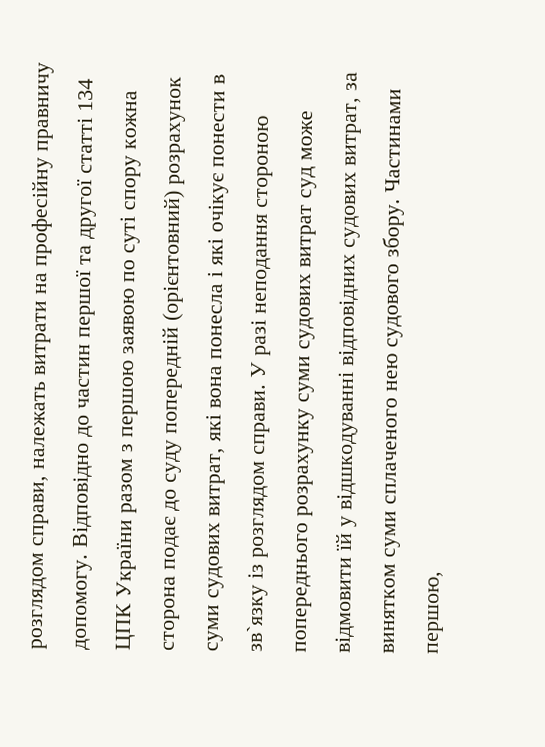розглядом справи, належать витрати на професійну правничу допомогу. Відповідно до частин першої та другої статті 134 ЦПК України разом з першою заявою по суті спору кожна сторона подає до суду попередній (орієнтовний) розрахунок суми судових витрат, які вона понесла і які очікує понести в зв`язку із розглядом справи. У разі неподання стороною попереднього розрахунку суми судових витрат суд може відмовити їй у відшкодуванні відповідних судових витрат, за винятком суми сплаченого нею судового збору. Частинами першою,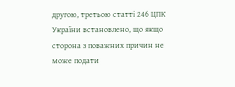другою, третьою статті 246 ЦПК України встановлено, що якщо сторона з поважних причин не може подати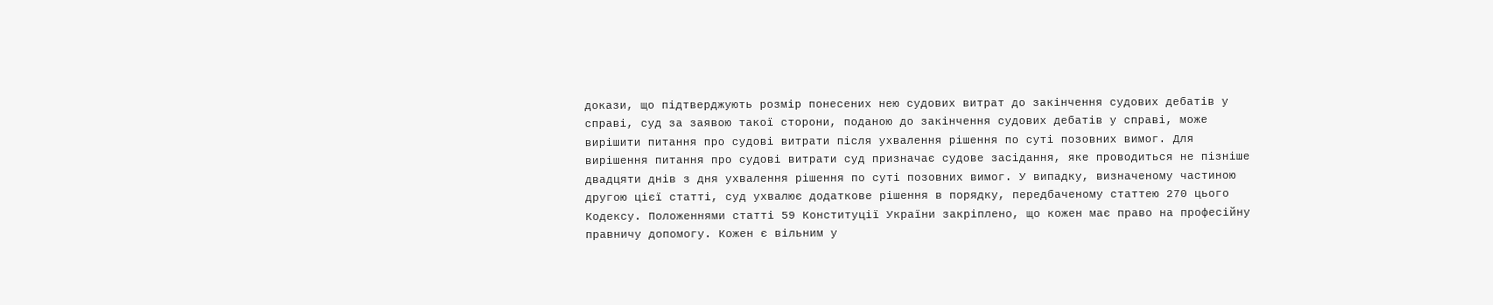докази, що підтверджують розмір понесених нею судових витрат до закінчення судових дебатів у справі, суд за заявою такої сторони, поданою до закінчення судових дебатів у справі, може вирішити питання про судові витрати після ухвалення рішення по суті позовних вимог. Для вирішення питання про судові витрати суд призначає судове засідання, яке проводиться не пізніше двадцяти днів з дня ухвалення рішення по суті позовних вимог. У випадку, визначеному частиною другою цієї статті, суд ухвалює додаткове рішення в порядку, передбаченому статтею 270 цього Кодексу. Положеннями статті 59 Конституції України закріплено, що кожен має право на професійну правничу допомогу. Кожен є вільним у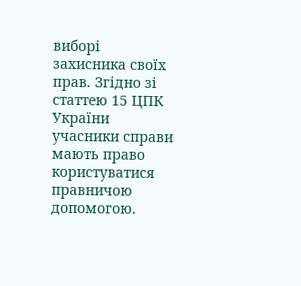виборі захисника своїх прав. Згідно зі статтею 15 ЦПК України учасники справи мають право користуватися правничою допомогою.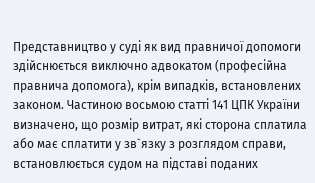Представництво у суді як вид правничої допомоги здійснюється виключно адвокатом (професійна правнича допомога), крім випадків, встановлених законом. Частиною восьмою статті 141 ЦПК України визначено, що розмір витрат, які сторона сплатила або має сплатити у зв`язку з розглядом справи, встановлюється судом на підставі поданих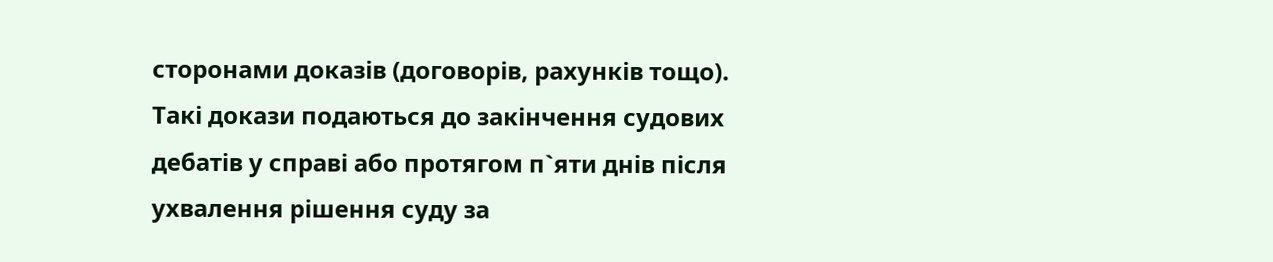сторонами доказів (договорів, рахунків тощо). Такі докази подаються до закінчення судових дебатів у справі або протягом п`яти днів після ухвалення рішення суду за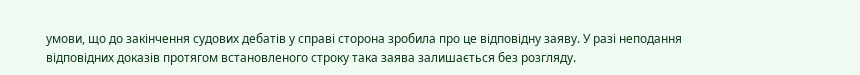умови, що до закінчення судових дебатів у справі сторона зробила про це відповідну заяву. У разі неподання відповідних доказів протягом встановленого строку така заява залишається без розгляду.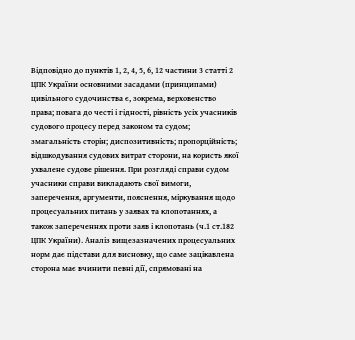Відповідно до пунктів 1, 2, 4, 5, 6, 12 частини 3 статті 2 ЦПК України основними засадами (принципами) цивільного судочинства є, зокрема, верховенство права; повага до честі і гідності, рівність усіх учасників судового процесу перед законом та судом; змагальність сторін; диспозитивність; пропорційність; відшкодування судових витрат сторони, на користь якої ухвалене судове рішення. При розгляді справи судом учасники справи викладають свої вимоги, заперечення, аргументи, пояснення, міркування щодо процесуальних питань у заявах та клопотаннях, а також запереченнях проти заяв і клопотань (ч.1 ст.182 ЦПК України). Аналіз вищезазначених процесуальних норм дає підстави для висновку, що саме зацікавлена сторона має вчинити певні дії, спрямовані на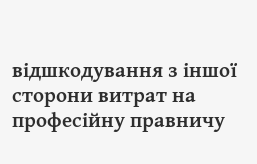відшкодування з іншої сторони витрат на професійну правничу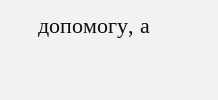допомогу, а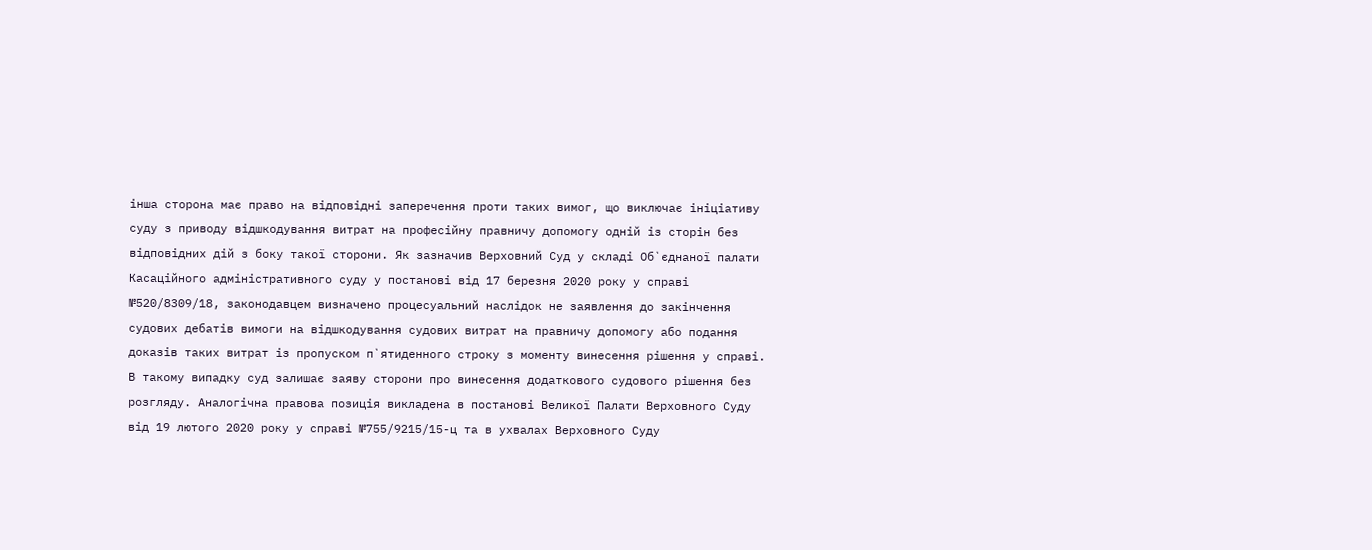інша сторона має право на відповідні заперечення проти таких вимог, що виключає ініціативу суду з приводу відшкодування витрат на професійну правничу допомогу одній із сторін без відповідних дій з боку такої сторони. Як зазначив Верховний Суд у складі Об`єднаної палати Касаційного адміністративного суду у постанові від 17 березня 2020 року у справі №520/8309/18, законодавцем визначено процесуальний наслідок не заявлення до закінчення судових дебатів вимоги на відшкодування судових витрат на правничу допомогу або подання доказів таких витрат із пропуском п`ятиденного строку з моменту винесення рішення у справі. В такому випадку суд залишає заяву сторони про винесення додаткового судового рішення без розгляду. Аналогічна правова позиція викладена в постанові Великої Палати Верховного Суду від 19 лютого 2020 року у справі №755/9215/15-ц та в ухвалах Верховного Суду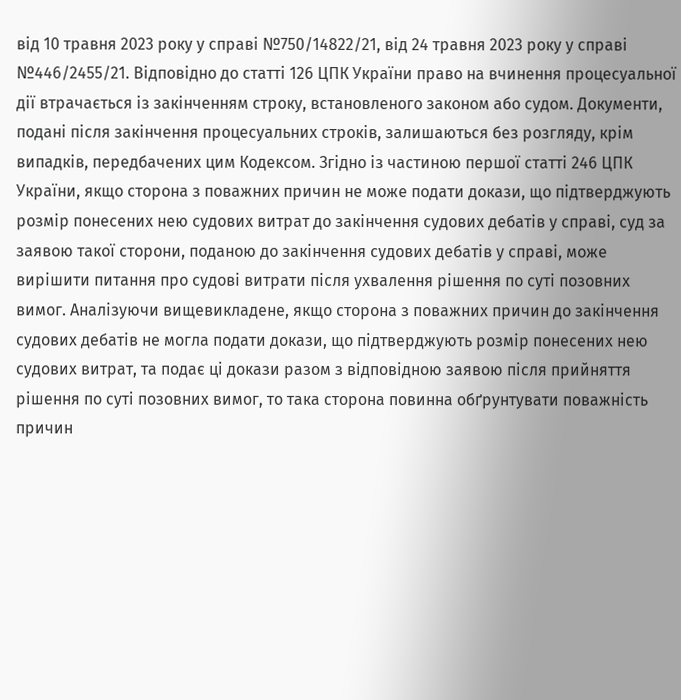від 10 травня 2023 року у справі №750/14822/21, від 24 травня 2023 року у справі №446/2455/21. Відповідно до статті 126 ЦПК України право на вчинення процесуальної дії втрачається із закінченням строку, встановленого законом або судом. Документи, подані після закінчення процесуальних строків, залишаються без розгляду, крім випадків, передбачених цим Кодексом. Згідно із частиною першої статті 246 ЦПК України, якщо сторона з поважних причин не може подати докази, що підтверджують розмір понесених нею судових витрат до закінчення судових дебатів у справі, суд за заявою такої сторони, поданою до закінчення судових дебатів у справі, може вирішити питання про судові витрати після ухвалення рішення по суті позовних вимог. Аналізуючи вищевикладене, якщо сторона з поважних причин до закінчення судових дебатів не могла подати докази, що підтверджують розмір понесених нею судових витрат, та подає ці докази разом з відповідною заявою після прийняття рішення по суті позовних вимог, то така сторона повинна обґрунтувати поважність причин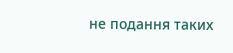не подання таких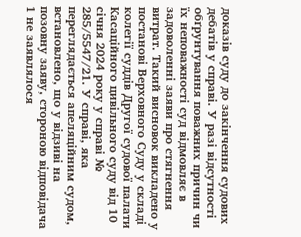доказів суду до закінчення судових дебатів у справі. У разі відсутності обґрунтування поважних причин чи їх неповажності суд відмовляє в задоволенні заяви про стягнення витрат. Такий висновок викладено у постанові Верховного Суду у складі колегії суддів Другої судової палати Касаційного цивільного суду від 10 січня 2024 року у справі № 285/5547/21. У справі, яка переглядається апеляційним судом, встановлено, що у відзиві на позовну заяву, стороною відповідача 1 не заявлялося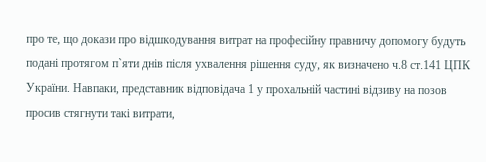про те, що докази про відшкодування витрат на професійну правничу допомогу будуть подані протягом п`яти днів після ухвалення рішення суду, як визначено ч.8 ст.141 ЦПК України. Навпаки, представник відповідача 1 у прохальній частині відзиву на позов просив стягнути такі витрати,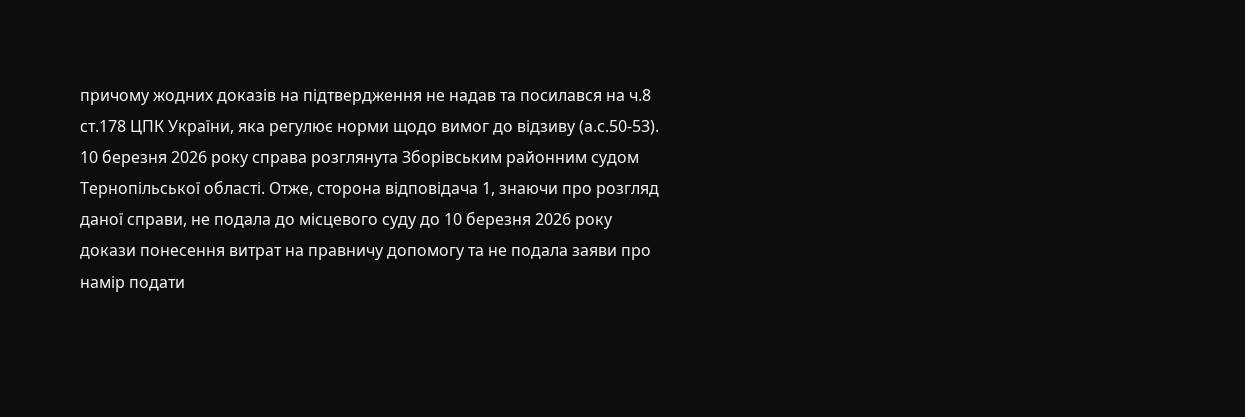причому жодних доказів на підтвердження не надав та посилався на ч.8 ст.178 ЦПК України, яка регулює норми щодо вимог до відзиву (а.с.50-53). 10 березня 2026 року справа розглянута Зборівським районним судом Тернопільської області. Отже, сторона відповідача 1, знаючи про розгляд даної справи, не подала до місцевого суду до 10 березня 2026 року докази понесення витрат на правничу допомогу та не подала заяви про намір подати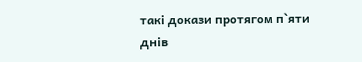такі докази протягом п`яти днів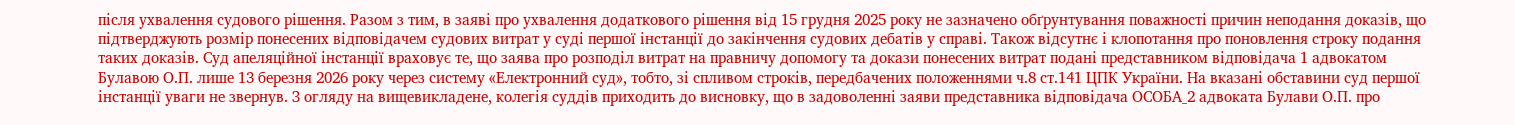після ухвалення судового рішення. Разом з тим, в заяві про ухвалення додаткового рішення від 15 грудня 2025 року не зазначено обґрунтування поважності причин неподання доказів, що підтверджують розмір понесених відповідачем судових витрат у суді першої інстанції до закінчення судових дебатів у справі. Також відсутнє і клопотання про поновлення строку подання таких доказів. Суд апеляційної інстанції враховує те, що заява про розподіл витрат на правничу допомогу та докази понесених витрат подані представником відповідача 1 адвокатом Булавою О.П. лише 13 березня 2026 року через систему «Електронний суд», тобто, зі спливом строків, передбачених положеннями ч.8 ст.141 ЦПК України. На вказані обставини суд першої інстанції уваги не звернув. З огляду на вищевикладене, колегія суддів приходить до висновку, що в задоволенні заяви представника відповідача ОСОБА_2 адвоката Булави О.П. про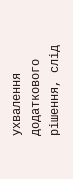ухвалення додаткового рішення, слід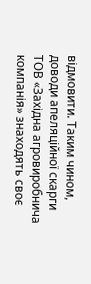відмовити. Таким чином, доводи апеляційної скарги ТОВ «Західна агровиробнича компанія» знаходять своє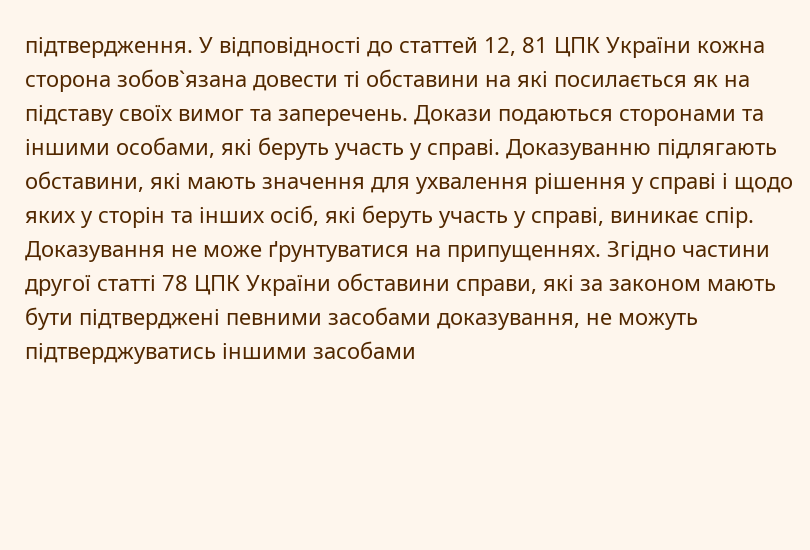підтвердження. У відповідності до статтей 12, 81 ЦПК України кожна сторона зобов`язана довести ті обставини на які посилається як на підставу своїх вимог та заперечень. Докази подаються сторонами та іншими особами, які беруть участь у справі. Доказуванню підлягають обставини, які мають значення для ухвалення рішення у справі і щодо яких у сторін та інших осіб, які беруть участь у справі, виникає спір. Доказування не може ґрунтуватися на припущеннях. Згідно частини другої статті 78 ЦПК України обставини справи, які за законом мають бути підтверджені певними засобами доказування, не можуть підтверджуватись іншими засобами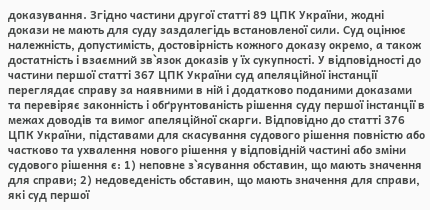доказування. Згідно частини другої статті 89 ЦПК України, жодні докази не мають для суду заздалегідь встановленої сили. Суд оцінює належність, допустимість, достовірність кожного доказу окремо, а також достатність і взаємний зв`язок доказів у їх сукупності. У відповідності до частини першої статті 367 ЦПК України суд апеляційної інстанції переглядає справу за наявними в ній і додатково поданими доказами та перевіряє законність і обґрунтованість рішення суду першої інстанції в межах доводів та вимог апеляційної скарги. Відповідно до статті 376 ЦПК України, підставами для скасування судового рішення повністю або частково та ухвалення нового рішення у відповідній частині або зміни судового рішення є: 1) неповне з`ясування обставин, що мають значення для справи; 2) недоведеність обставин, що мають значення для справи, які суд першої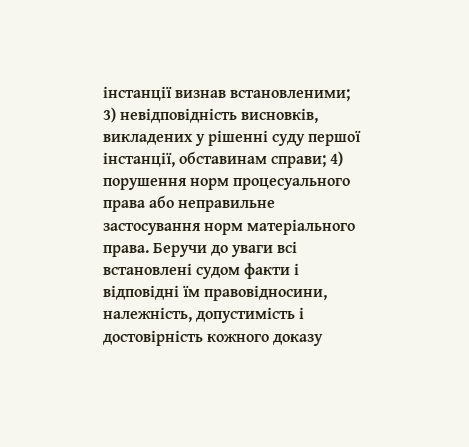інстанції визнав встановленими; 3) невідповідність висновків, викладених у рішенні суду першої інстанції, обставинам справи; 4) порушення норм процесуального права або неправильне застосування норм матеріального права. Беручи до уваги всі встановлені судом факти і відповідні їм правовідносини, належність, допустимість і достовірність кожного доказу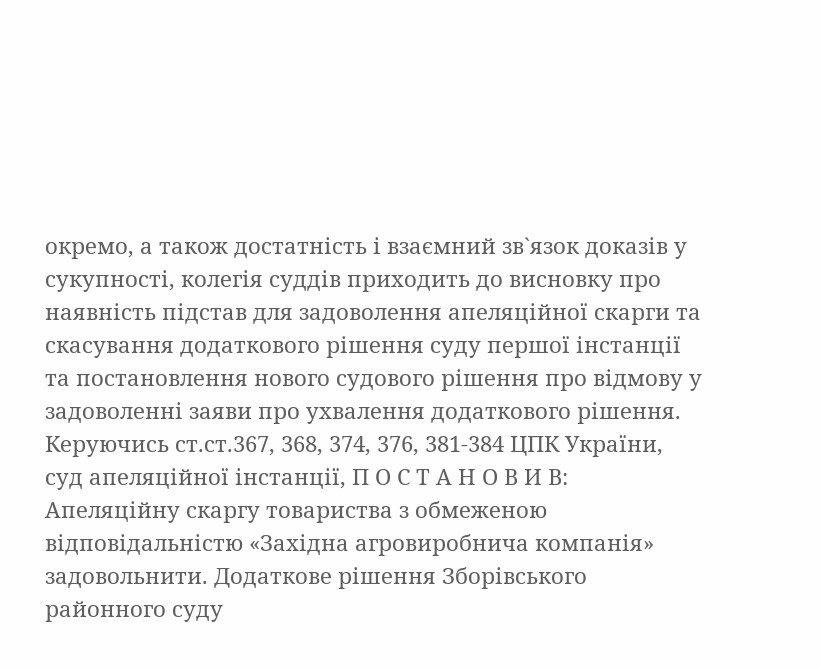окремо, а також достатність і взаємний зв`язок доказів у сукупності, колегія суддів приходить до висновку про наявність підстав для задоволення апеляційної скарги та скасування додаткового рішення суду першої інстанції та постановлення нового судового рішення про відмову у задоволенні заяви про ухвалення додаткового рішення. Керуючись ст.ст.367, 368, 374, 376, 381-384 ЦПК України, суд апеляційної інстанції, П О С Т А Н О В И В: Апеляційну скаргу товариства з обмеженою відповідальністю «Західна агровиробнича компанія» задовольнити. Додаткове рішення Зборівського районного суду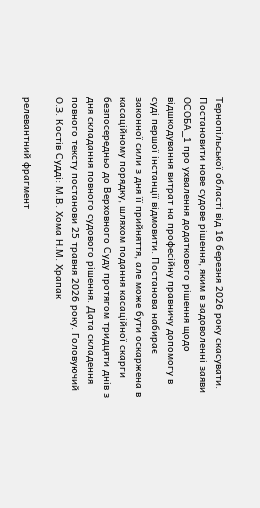Тернопільської області від 16 березня 2026 року скасувати. Постановити нове судове рішення, яким в задоволенні заяви ОСОБА_1 про ухвалення додаткового рішення щодо відшкодування витрат на професійну правничу допомогу в суді першої інстанції відмовити. Постанова набирає законної сили з дня її прийняття, але може бути оскаржена в касаційному порядку, шляхом подання касаційної скарги безпосередньо до Верховного Суду протягом тридцяти днів з дня складання повного судового рішення. Дата складення повного тексту постанови 25 травня 2026 року. Головуючий О.З. Костів Судді: М.В. Хома Н.М. Храпак

релевантний фрагмент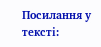Посилання у тексті: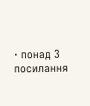· понад 3 посилання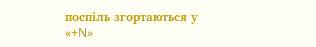поспіль згортаються у «+N»